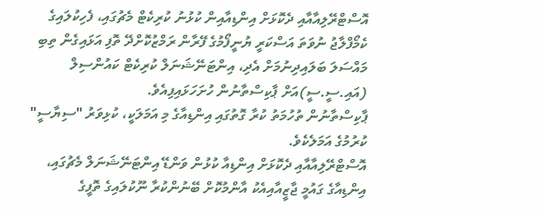އޮސްޓްރޭލިއާއާއި ދެކޮޅަށް އިންޑިއާއިން ކުޅުނު ކުރިކެޓް މެޗުގައި، ފެހިކުލައިގެ ކެމޯފްލާޖު ނުވަތަ އަސްކަރީ ޔުނީފޯމުގެ ފޭރާން ރަމްޒުކޮށްދޭ ތޮފި އަޅައިގެން ތިބި މައްސަލަ ބަލައިދިނުމަށް އެދި، އިންޓަނޭޝަނަލް ކުރިކެޓް ކައުންސިލް (އައި.ސީ.ސީ)އަށް ޕާކިސްތާނުން ހުށަހަޅައިފިއެވެ.
ޕާކިސްތާނުން ތުހުމަތު ކުރާ ގޮތުގައި އިންޑިއާގެ މި އަމަލަކީ، ކުޅިވަރު "ސިޔާސީ" ކުރުމުގެ އަމަލެކެވެ.
އޮސްޓްރޭލިއާއާއި ދެކޮޅަށް އިންޑިއާ ކުޅުން ވަންޑޭ އިންޓަނޭޝަނަލް މެޗުގައި، އިންޑިއާގެ ގައުމީ ޖާޒީއާއިއެކު އާންމުކޮށް ބޭނުންކުރާ ނޫކުލައިގެ ތޮފީގެ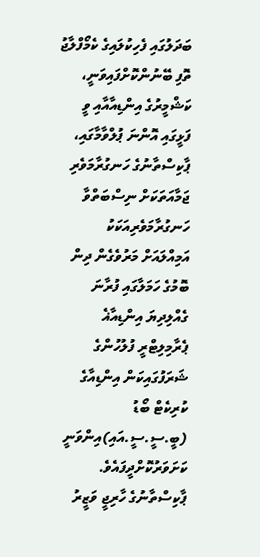ބަދަލުގައި ފެހިކުލައިގެ ކެމޯފްލާޖު ތޮފި ބޭނުންކޮށްފައިވަނީ، ކަޝްމީރުގެ އިންޑިއާއާއި ވީ ފަޅީގައި އޮންނަ ޕުލްވާމާގައި، ޕާކިސްތާނުގެ ހަނގުރާމަވެރި ޖަމާއަތަކަށް ނިސްބަތްވާ ހަނގުރާމަވެރިއަކަކު އަމިއްލައަށް މަރުވެގެން ދިން ބޮމުގެ ހަމަލާގައި ފުރާނަ ގެއްލިދިޔަ އިންޑިއާޣެ ޕެރާމިލިޓްރީ ފުލުހުންގެ ޝަރަފުގައިކަން އިންޑިއާގެ ކުރިކެޓް ބޯޑު (ބީ.ސީ.ސީ.އައި)އިންވަނީ ކަށަވަރުކޮށްދީފައެވެ.
ޕާކިސްތާނުގެ ހާރިޖީ ވަޒީރު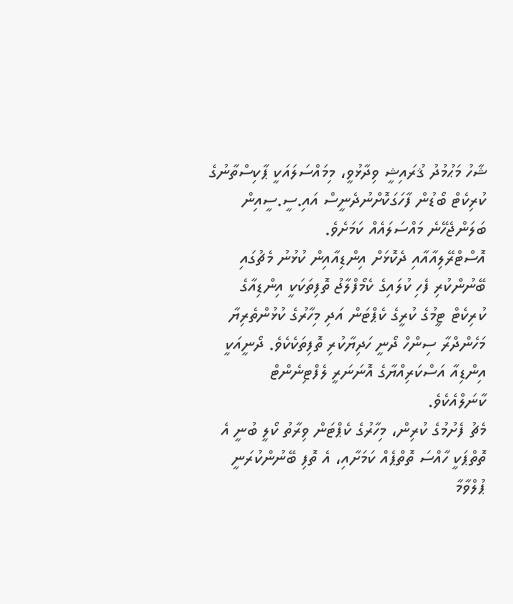ޝާހު މަޙުމުދު ޤުރައިޝީ ވިދާޅުވީ، މިމައްސަލައަކީ ޕާކިސްތާނުގެ ކުރިކެޓް ބޯޑުން ފާހަގަކޮށްނުދެނީސް އައި.ސީ.ސީއިން ބަލަންޖެހޭނެ މައްސަލައެއް ކަމަށެވެ.
އޮސްޓްރޭލިއާއާއި ދެކޮޅަށް އިންޑިއާއިން ކުޅުނު މެޗުގައި ބޭނުންކުރި ފެހި ކުލައިގެ ކެމޯފްލާޖު ތޮފިތަކަކީ އިންޑިއާގެ ކުރިކެޓް ޓީމުގެ ކުރީގެ ކެޕްޓަން އަދި މިހާރުގެ ކުޅުންތެރިޔާ މަހެންދްރާ ސިންހް ދޯނީ ހަދިޔާކުރި ތޮފިތަކެކެވެ. ދޯނީއަކީ އިންޑިއާ އަސްކަރިއްޔާގެ އޮނަނަރީ ލެފްޓިނެންޓް ކާނަލްއެކެވެ.
މެޗު ފެށުމުގެ ކުރިން، މިހާރުގެ ކެޕްޓަން ވިރާތު ކޯލީ ބުނީ އެ ތޮތްޕަކީ ހާއްސަ ތޮތްޕެއް ކަމަށާއި، އެ ތޮފި ބޭނުންކުރަނީ ޕުލްވާމާ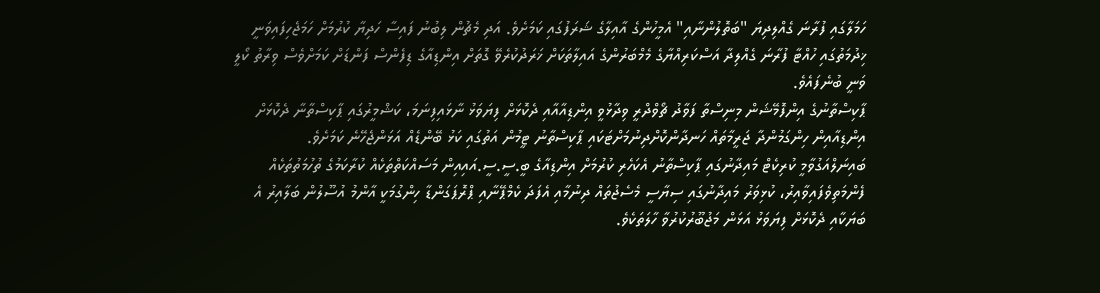ހަމަލާގައި ފުރާނަ ގެއްލިދިޔަ "ބަތޮލުންނާއި" އެމީހުންގެ އާއިލާގެ ޝަރަފުގައި ކަމަށެވެ. އަދި މެޗުން ލިބުނު ފައިސާ ހަދިޔާ ކުރުމަށް ހަމަޖެހިފައިވަނީ ޚިދުމަތުގައި ހުއްޓާ ފުރާނަ ގެއްލިދާ އަސްކަރިއްޔާގެ މެމްބަރުންގެ އައިލާތަކަށް ޚަރަދުކުރެވޭ ގޮތަށް އިންޑިއާގެ ޑިފެންސް ފަންޑަށް ކަމަށްވެސް ވިރާތު ކޯލީ ވަނީ ބުނެފައެވެ.
ޕާކިސްތާނުގެ އިންފޮމޭޝަން މިނިސްތާ ފަވާދު ޗޯވްދްރީ ވިދާޅުވީ އިންޑިއާއާއި ދެކޮޅަށް ފިޔަވަޅު ނާޅައިފިނަމަ، ކަޝްމީރުގައި ޕާކިސްތާނާ ދެކޮޅަށް އިންޑިއާއިން ހިންގަމުންދާ ޖަރީމާތައް ހަނދާންކޮށްދިނުމަށްޓަކައި ޕާކިސްތާނު ޓީމުން އަތުގައި ކަޅު ބޭންޑެއް އަޅަންޖެހޭނެ ކަމަށެވެ.
ބައިނަލްއަގުވާމީ ކުރިކެޓް މައިދާނުގައި ޕާކިސްތާނު އެކަހެރި ކުރުމަށް އިންޑިއާގެ ބީ.ސީ.ސީ.އައިއިން މަސައްކަތްތަކެއް ކުރާކަމުގެ ތުހުމަތުތަކެއް ފެންމަތިވެފައިވާއިރު، ކުޅިވަރު މައިދާނުގައި ސިޔާސީ މެސެޖުތައް ދިނުމާއި އެފަދަ ކެމްޕޭނާއި ޕްރޮޕަގަންޑާ ހިންގުމަކީ އާންމު އުސޫލުން ބަލާއިރު އެ ބަޔަކާއި ދެކޮޅަށް ފިޔަވަޅު އަޅަން މަޖުބޫރުކުރުވާ ހާލަތަކެވެ.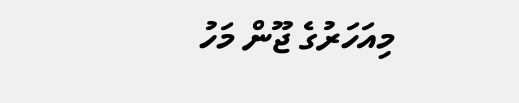މިއަހަރުގެ ޖޫން މަހު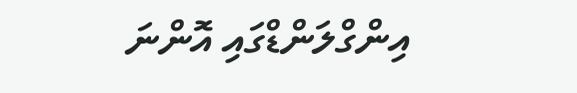އިންގްލަންޑްގައި އޮންނަ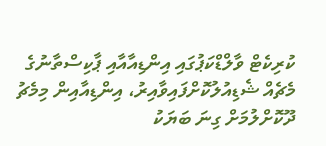ކުރިކެޓް ވާލްޑްކަޕުގައި އިންޑިއާއާއި ޕާކިސްތާނުގެ މެޗެއް ޝެޑިއުލުކޮށްފައިވާއިރު، އިންޑިއާއިން މިމެޗު ދޫކޮށްލުމަށް ގިނަ ބަޔަކު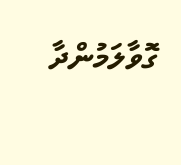ގޮވާލަމުންދާ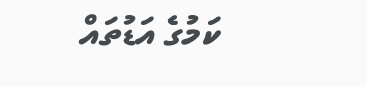ކަމުގެ އަޑުތައް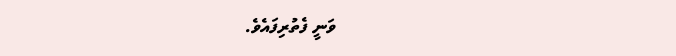ވަނީ ފެތުރިފައެވެ.